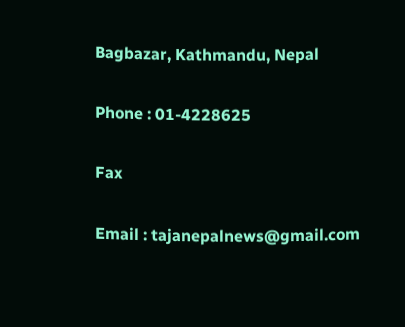Bagbazar, Kathmandu, Nepal

Phone : 01-4228625

Fax

Email : tajanepalnews@gmail.com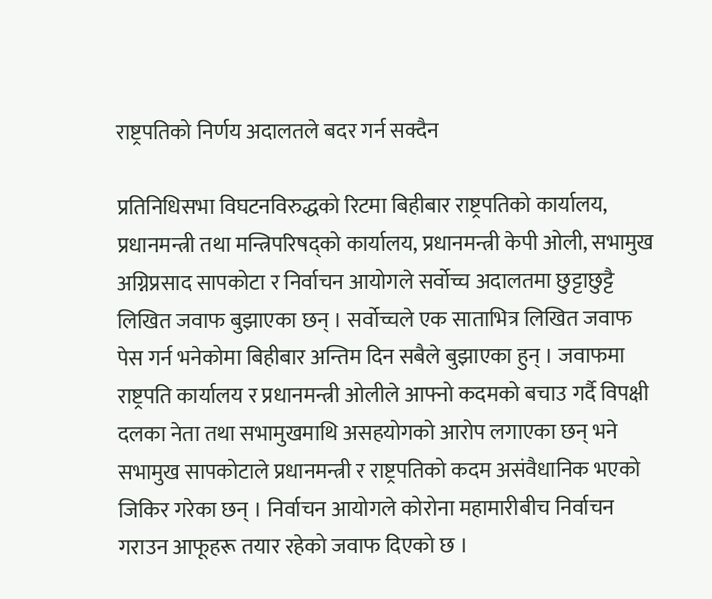राष्ट्रपतिको निर्णय अदालतले बदर गर्न सक्दैन

प्रतिनिधिसभा विघटनविरुद्धको रिटमा बिहीबार राष्ट्रपतिको कार्यालय, प्रधानमन्त्री तथा मन्त्रिपरिषद्को कार्यालय, प्रधानमन्त्री केपी ओली, सभामुख अग्निप्रसाद सापकोटा र निर्वाचन आयोगले सर्वोच्च अदालतमा छुट्टाछुट्टै लिखित जवाफ बुझाएका छन् । सर्वोच्चले एक साताभित्र लिखित जवाफ पेस गर्न भनेकोमा बिहीबार अन्तिम दिन सबैले बुझाएका हुन् । जवाफमा राष्ट्रपति कार्यालय र प्रधानमन्त्री ओलीले आफ्नो कदमको बचाउ गर्दै विपक्षी दलका नेता तथा सभामुखमाथि असहयोगको आरोप लगाएका छन् भने सभामुख सापकोटाले प्रधानमन्त्री र राष्ट्रपतिको कदम असंवैधानिक भएको जिकिर गरेका छन् । निर्वाचन आयोगले कोरोना महामारीबीच निर्वाचन गराउन आफूहरू तयार रहेको जवाफ दिएको छ ।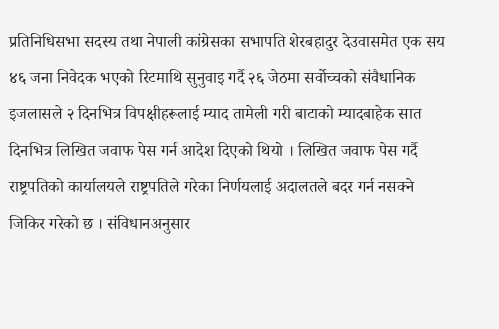प्रतिनिधिसभा सदस्य तथा नेपाली कांग्रेसका सभापति शेरबहादुर देउवासमेत एक सय ४६ जना निवेदक भएको रिटमाथि सुनुवाइ गर्दै २६ जेठमा सर्वोच्चको संवैधानिक इजलासले २ दिनभित्र विपक्षीहरूलाई म्याद तामेली गरी बाटाको म्यादबाहेक सात दिनभित्र लिखित जवाफ पेस गर्न आदेश दिएको थियो । लिखित जवाफ पेस गर्दै राष्ट्रपतिको कार्यालयले राष्ट्रपतिले गरेका निर्णयलाई अदालतले बदर गर्न नसक्ने जिकिर गरेको छ । संविधानअनुसार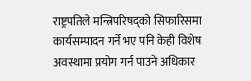राष्ट्रपतिले मन्त्रिपरिषद्को सिफारिसमा कार्यसम्पादन गर्ने भए पनि केही विशेष अवस्थामा प्रयोग गर्न पाउने अधिकार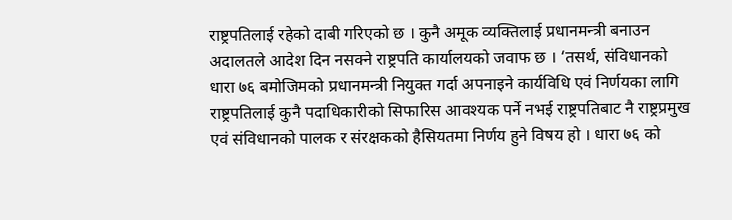राष्ट्रपतिलाई रहेको दाबी गरिएको छ । कुनै अमूक व्यक्तिलाई प्रधानमन्त्री बनाउन अदालतले आदेश दिन नसक्ने राष्ट्रपति कार्यालयको जवाफ छ । ‘तसर्थ, संविधानको धारा ७६ बमोजिमको प्रधानमन्त्री नियुक्त गर्दा अपनाइने कार्यविधि एवं निर्णयका लागि राष्ट्रपतिलाई कुनै पदाधिकारीको सिफारिस आवश्यक पर्ने नभई राष्ट्रपतिबाट नै राष्ट्रप्रमुख एवं संविधानको पालक र संरक्षकको हैसियतमा निर्णय हुने विषय हो । धारा ७६ को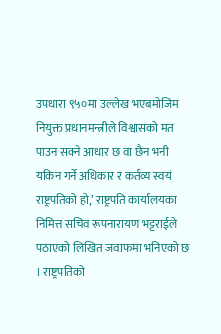उपधारा ९५०मा उल्लेख भएबमोजिम नियुक्त प्रधानमन्त्रीले विश्वासको मत पाउन सक्ने आधार छ वा छैन भनी यकिन गर्ने अधिकार र कर्तव्य स्वयं राष्ट्रपतिको हो,’ राष्ट्रपति कार्यालयका निमित्त सचिव रूपनारायण भट्टराईले पठाएको लिखित जवाफमा भनिएको छ । राष्ट्रपतिको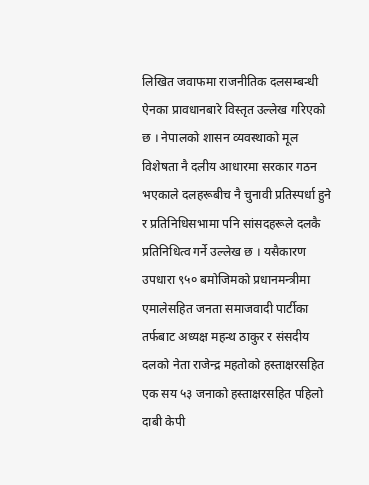लिखित जवाफमा राजनीतिक दलसम्बन्धी ऐनका प्रावधानबारे विस्तृत उल्लेख गरिएको छ । नेपालको शासन व्यवस्थाको मूल विशेषता नै दलीय आधारमा सरकार गठन भएकाले दलहरूबीच नै चुनावी प्रतिस्पर्धा हुने र प्रतिनिधिसभामा पनि सांसदहरूले दलकै प्रतिनिधित्व गर्ने उल्लेख छ । यसैकारण उपधारा ९५० बमोजिमको प्रधानमन्त्रीमा एमालेसहित जनता समाजवादी पार्टीका तर्फबाट अध्यक्ष महन्थ ठाकुर र संसदीय दलको नेता राजेन्द्र महतोको हस्ताक्षरसहित एक सय ५३ जनाको हस्ताक्षरसहित पहिलो दाबी केपी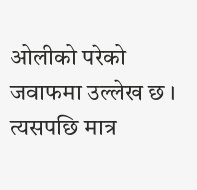ओलीको परेको जवाफमा उल्लेख छ । त्यसपछि मात्र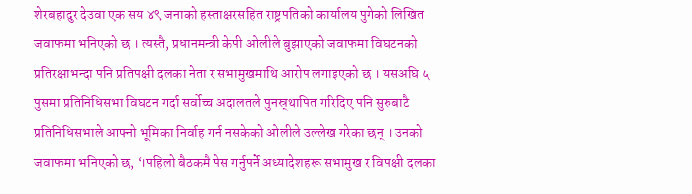शेरबहादुर देउवा एक सय ४९ जनाको हस्ताक्षरसहित राष्ट्रपतिको कार्यालय पुगेको लिखित जवाफमा भनिएको छ । त्यस्तै, प्रधानमन्त्री केपी ओलीले बुझाएको जवाफमा विघटनको प्रतिरक्षाभन्दा पनि प्रतिपक्षी दलका नेता र सभामुखमाथि आरोप लगाइएको छ । यसअघि ५ पुसमा प्रतिनिधिसभा विघटन गर्दा सर्वोच्च अदालतले पुनस्र्थापित गरिदिए पनि सुरुबाटै प्रतिनिधिसभाले आफ्नो भूमिका निर्वाह गर्न नसकेको ओलीले उल्लेख गरेका छन् । उनको जवाफमा भनिएको छ, ‘।पहिलो बैठकमै पेस गर्नुपर्ने अध्यादेशहरू सभामुख र विपक्षी दलका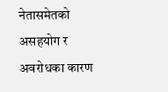नेतासमेतको असहयोग र अवरोधका कारण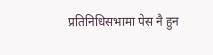प्रतिनिधिसभामा पेस नै हुन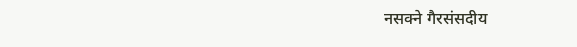नसक्ने गैरसंसदीय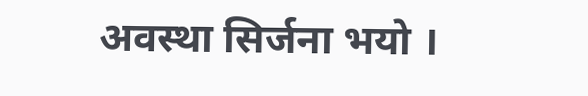अवस्था सिर्जना भयो ।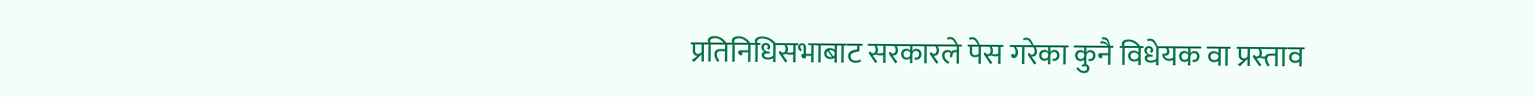प्रतिनिधिसभाबाट सरकारले पेस गरेका कुनै विधेयक वा प्रस्ताव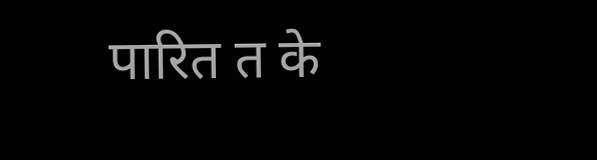पारित त के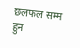छलफल सम्म हुन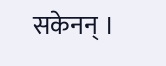सकेनन् ।